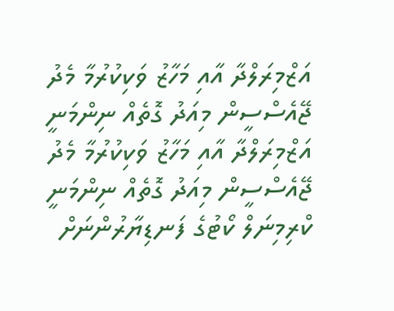އަޒްމިރަލްދާ އާއި މަހާޒު ވަކިކުރުމާ މެދު ޖޭއެސްސީން މިއަދު ގޮތެއް ނިންމަނީ އަޒްމިރަލްދާ އާއި މަހާޒު ވަކިކުރުމާ މެދު ޖޭއެސްސީން މިއަދު ގޮތެއް ނިންމަނީ
ކްރިމިނަލް ކޯޓުގެ ފަނޑިޔާރުންނަށް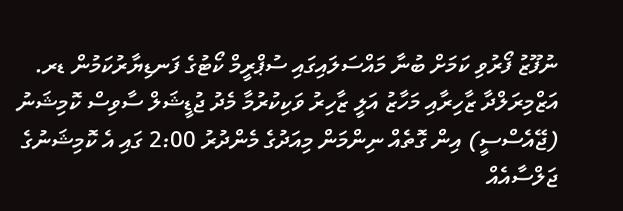ނުފޫޒު ފޯރުވި ކަމަށް ބުނާ މައްސަލައިގައި ސުޕްރީމް ކޯޓުގެ ފަނޑިޔާރުކަމުން ޑރ. އަޒްމިރަލްދާ ޒާހިރާއި މަހާޒު އަލީ ޒާހިރު ވަކިކުރުމާ މެދު ޖުޑީޝަލް ސާވިސް ކޮމިޝަނު (ޖޭއެސްސީ) އިން ގޮތެއް ނިންމަން މިއަދުގެ މެންދުރު 2:00 ގައި އެ ކޮމިޝަނުގެ ޖަލްސާއެއް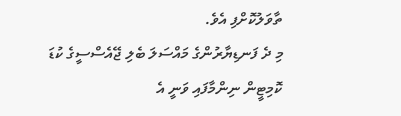ތާވަލުކޮށްފި އެވެ.
މި ދެ ފަނޑިޔާރުންގެ މައްސަލަ ބެލި ޖޭއެސްސީގެ ކުޑަ ކޮމިޓީން ނިންމާފައި ވަނީ އެ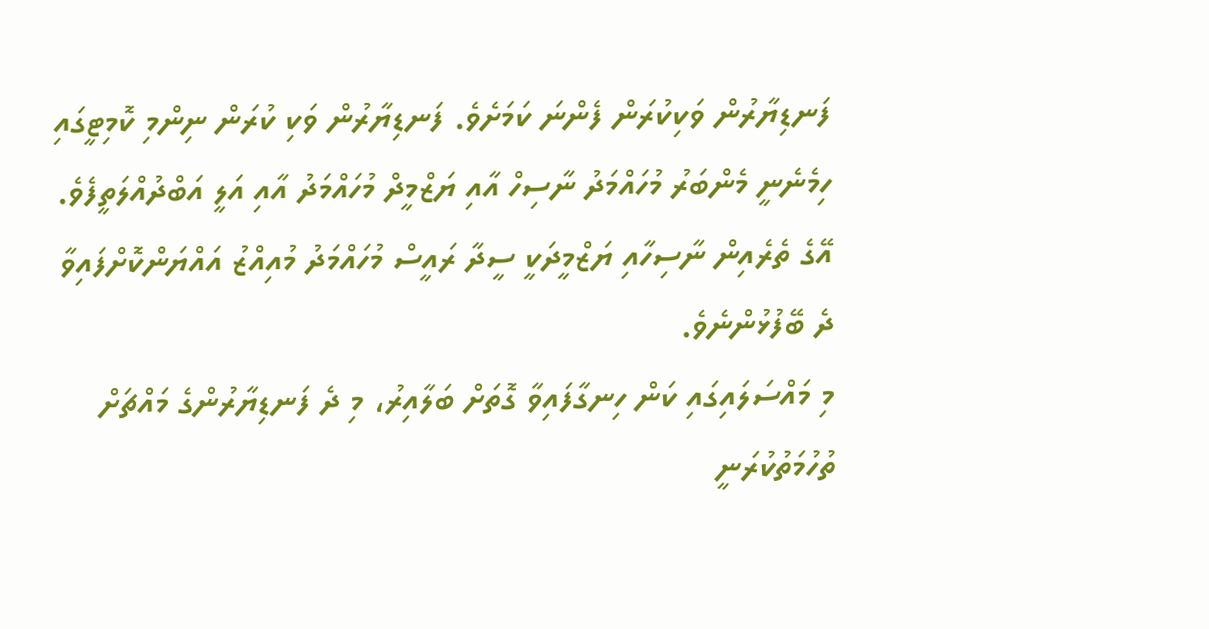ފަނޑިޔާރުން ވަކިކުރަން ފެންނަ ކަމަށެވެ. ފަނޑިޔާރުން ވަކި ކުރަން ނިންމި ކޮމިޓީގައި ހިމެނެނީ މެންބަރު މުހައްމަދު ނާސިހް އާއި ޔަޒްމީދް މުހައްމަދު އާއި އަލީ އަބްދުއްލަތީފެވެ. އޭގެ ތެރެއިން ނާސިހާއި ޔަޒްމީދަކީ ސީދާ ރައީސް މުހައްމަދު މުއިއްޒު އައްޔަންކޮށްފައިވާ ދެ ބޭފުޅުންނެވެ.
މި މައްސަލައިގައި ކަން ހިނގާފައިވާ ގޮތަށް ބަލާއިރު، މި ދެ ފަނޑިޔާރުންގެ މައްޗަށް ތުހުމަތުކުރަނީ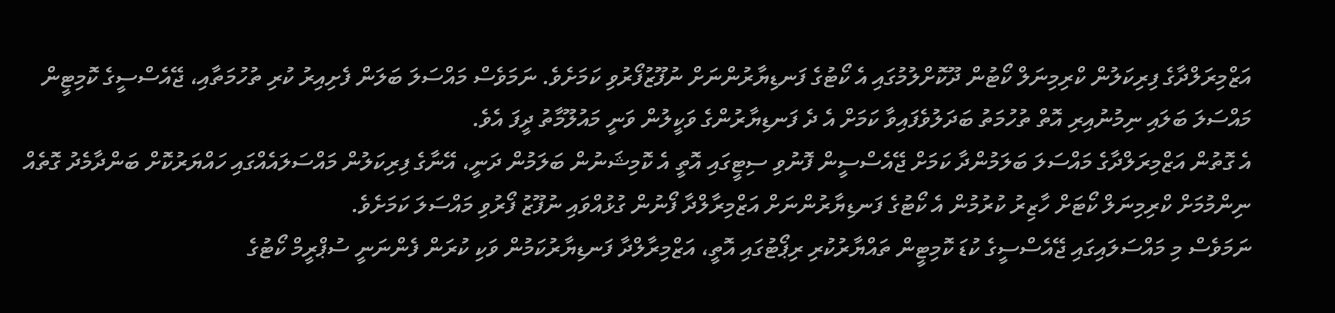އަޒްމިރަލްދާގެ ފިރިކަލުން ކްރިމިނަލް ކޯޓުން ދޫކޮށްލުމުގައި އެ ކޯޓުގެ ފަނޑިޔާރުންނަށް ނުފޫޒުފޯރުވި ކަމަށެވެ. ނަމަވެސް މައްސަލަ ބަލަން ފެށިއިރު ކުރި ތުހުމަތާއި، ޖޭއެސްސީގެ ކޮމިޓީން މައްސަލަ ބަލައި ނިމުނުއިރި އޮތް ތުހުމަތު ބަދަލުވެފައިވާ ކަމަށް އެ ދެ ފަނޑިޔާރުންގެ ވަކީލުން ވަނީ މައުލޫމާތު ދީފަ އެވެ.
އެ ގޮތުން އަޒްމިރަލްދާގެ މައްސަލަ ބަލަމުންދާ ކަމަށް ޖޭއެސްސީން ފޮނުވި ސިޓީގައި އޮތީ އެ ކޮމިޝަނުން ބަލަމުން ދަނީ، އޭނާގެ ފިރިކަލުން މައްސަލައެއްގައި ހައްޔަރުކޮށް ބަންދާމެދު ގޮތެއް ނިންމުމަށް ކްރިމިނަލް ކޯޓަށް ހާޒިރު ކުރުމުން އެ ކޯޓުގެ ފަނޑިޔާރުންނަށް އަޒްމިރާލްދާ ފޯނުން ގުޅުއްވައި ނުފޫޒު ފޯރުވި މައްސަލަ ކަމަށެވެ.
ނަމަވެސް މި މައްސަލައިގައި ޖޭއެސްސީގެ ކުޑަ ކޮމިޓީން ތައްޔާރުކުރި ރިޕޯޓުގައި އޮތީ، އަޒްމިރާލްދާ ފަނޑިޔާރުކަމުން ވަކި ކުރަން ފެންނަނީ ސުޕްރީމް ކޯޓުގެ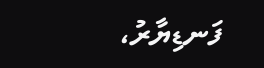ފަނޑިޔާރު،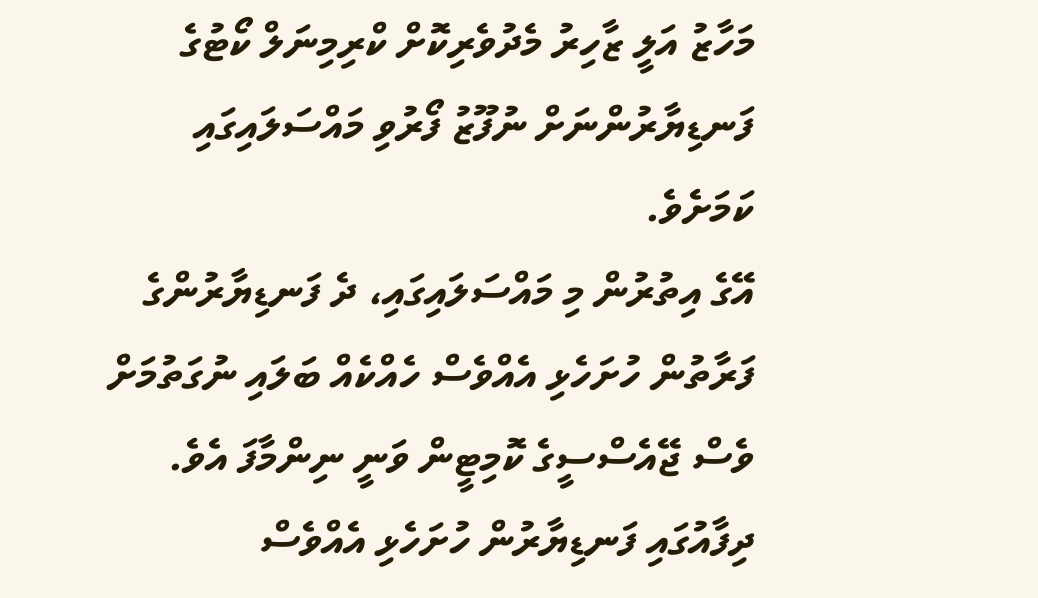މަހާޒު އަލީ ޒާހިރު މެދުވެރިކޮށް ކްރިމިނަލް ކޯޓުގެ ފަނޑިޔާރުންނަށް ނުފޫޒު ފޯރުވި މައްސަލައިގައި ކަމަށެވެ.
އޭގެ އިތުރުން މި މައްސަލައިގައި، ދެ ފަނޑިޔާރުންގެ ފަރާތުން ހުށަހެޅި އެއްވެސް ހެއްކެއް ބަލައި ނުގަތުމަށް ވެސް ޖޭއެސްސީގެ ކޮމިޓީން ވަނީ ނިންމާފަ އެވެ. ދިފާއުގައި ފަނޑިޔާރުން ހުށަހެޅި އެއްވެސް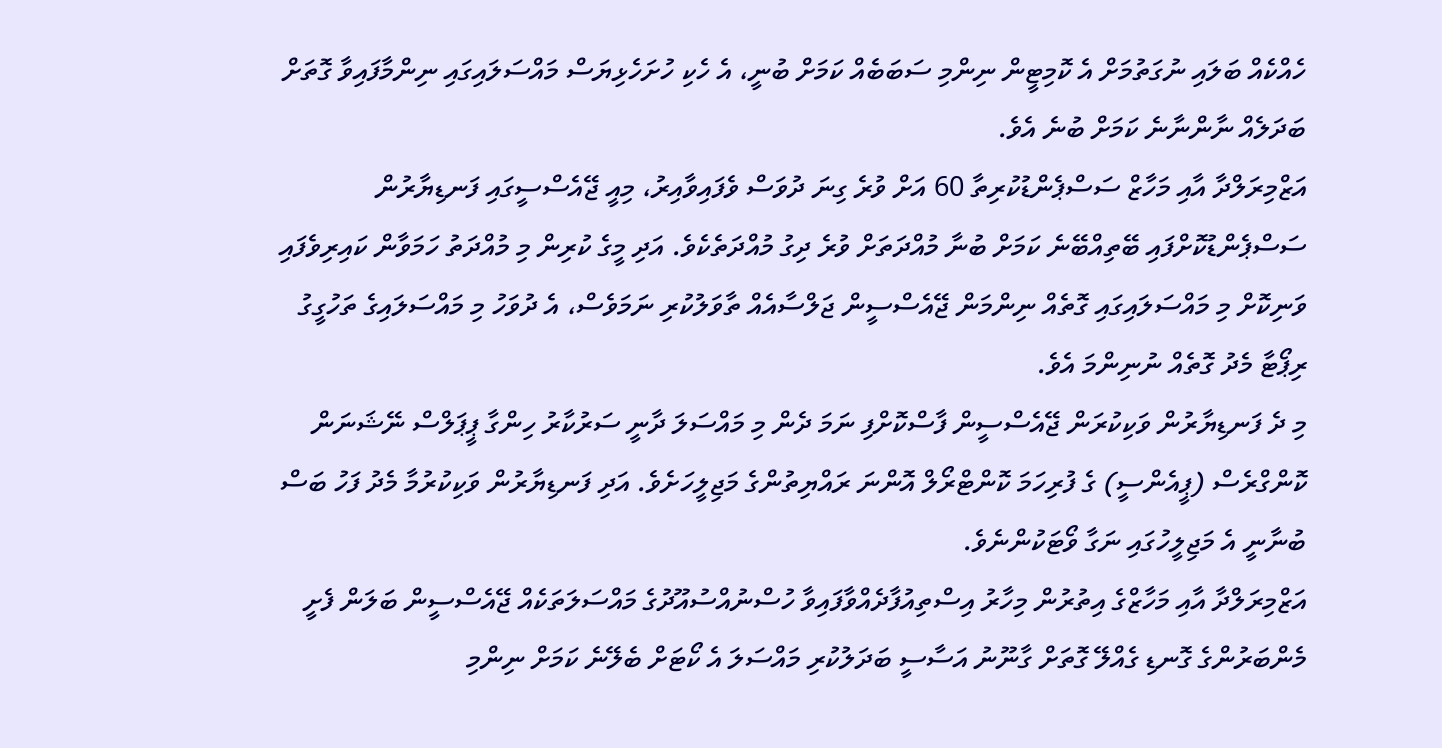ހެއްކެއް ބަލައި ނުގަތުމަށް އެ ކޮމިޓީން ނިންމި ސަބަބެއް ކަމަށް ބުނީ، އެ ހެކި ހުށަހެޅިޔަސް މައްސަލައިގައި ނިންމާފައިވާ ގޮތަށް ބަދަލެއް ނާންނާނެ ކަމަށް ބުނެ އެވެ.
އަޒްމިރަލްދާ އާއި މަހާޒް ސަސްޕެންޑުކުރިތާ 60 އަށް ވުރެ ގިނަ ދުވަސް ވެފައިވާއިރު، މިއީ ޖޭއެސްސީގައި ފަނޑިޔާރުން ސަސްޕެންޑުކޮށްފައި ބޭތިއްބޭނެ ކަމަށް ބުނާ މުއްދަތަށް ވުރެ ދިގު މުއްދަތެކެވެ. އަދި މީގެ ކުރިން މި މުއްދަތު ހަމަވާން ކައިރިވެފައި ވަނިކޮށް މި މައްސަލައިގައި ގޮތެއް ނިންމަން ޖޭއެސްސީން ޖަލްސާއެއް ތާވަލުކުރި ނަމަވެސް، އެ ދުވަހު މި މައްސަލައިގެ ތަހުގީގު ރިޕޯޓާ މެދު ގޮތެއް ނުނިންމަ އެވެ.
މި ދެ ފަނޑިޔާރުން ވަކިކުރަން ޖޭއެސްސީން ފާސްކޮށްފި ނަމަ ދެން މި މައްސަލަ ދާނީ ސަރުކާރު ހިންގާ ޕީޕަލްސް ނޭޝަނަން ކޮންގްރެސް (ޕީއެންސީ) ގެ ފުރިހަމަ ކޮންޓްރޯލް އޮންނަ ރައްޔިތުންގެ މަޖިލީހަށެވެ. އަދި ފަނޑިޔާރުން ވަކިކުރުމާ މެދު ފަހު ބަސް ބުނާނީ އެ މަޖިލީހުގައި ނަގާ ވޯޓަކުންނެވެ.
އަޒްމިރަލްދާ އާއި މަހާޒްގެ އިތުރުން މިހާރު އިސްތިއުފާދެއްވާފައިވާ ހުސްނުއްސުއޫދުގެ މައްސަލަތަކެއް ޖޭއެސްސީން ބަލަން ފެށީ މެންބަރުންގެ ގޮނޑި ގެއްލޭ ގޮތަށް ގާނޫނު އަސާސީ ބަދަލުކުރި މައްސަލަ އެ ކޯޓަށް ބެލޭނެ ކަމަށް ނިންމި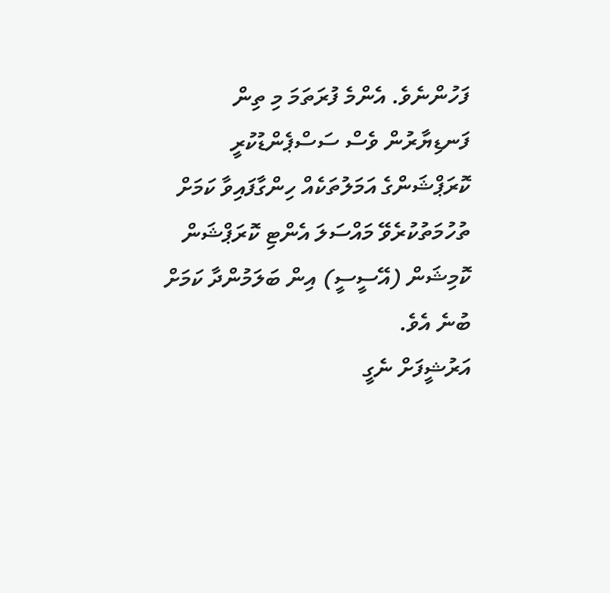ފަހުންނެވެ. އެންމެ ފުރަތަމަ މި ތިން ފަނޑިޔާރުން ވެސް ސަސްޕެންޑުކުރީ ކޮރަޕްޝަންގެ އަމަލުތަކެއް ހިންގާފައިވާ ކަމަށް ތުހުމަތުކުރެވޭ މައްސަލަ އެންޓި ކޮރަޕްޝަން ކޮމިޝަން (އޭސީސީ) އިން ބަލަމުންދާ ކަމަށް ބުނެ އެވެ.
އަރުޝީފަށް ނެގީ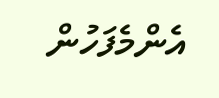އެންމެފަހުން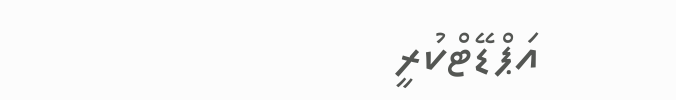އަޕްޑޭޓްކުރީ